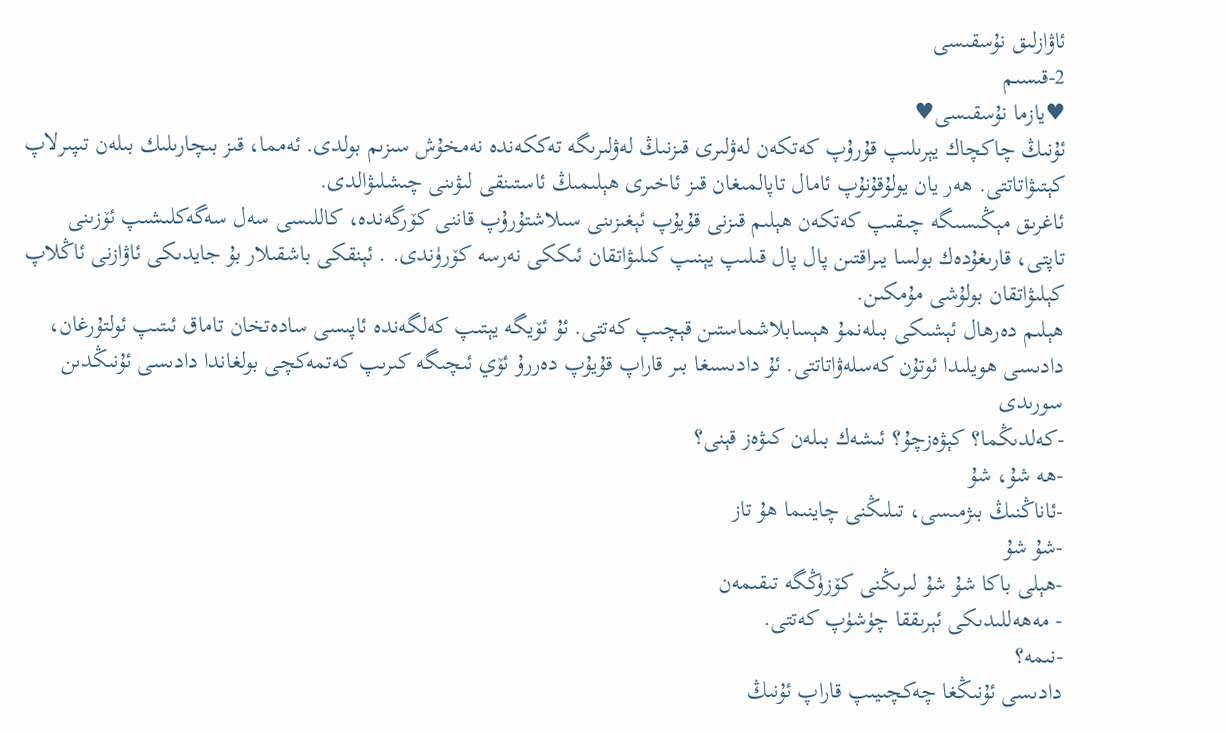ئاۋازلىق نۇسقىسى
2-قىسىم
♥يازما نۇسقىسى♥
ئۇنىڭ چاكچاك يېرىلىپ قۇرۇپ كەتكەن لەۋلىرى قىزنىڭ لەۋلىرىگە تەككەندە نەمخۇش سىزىم بولدى. ئەمما، قىز بىچارىلىك بىلەن تىپىرلاپ كېتىۋاتاتتى. ھەر يان يولۇقۇنۇپ ئامال تاپالمىغان قىز ئاخىرى ھېلىمىڭ ئاستىنقى لىۋىنى چىشلىۋالدى.
ئاغرىق مېڭىسىگە چىقىپ كەتكەن ھېلىم قىزنى قۇيۇپ ئېغىزىنى سىلاشتۇرۇپ قاننى كۆرگەندە، كاللىسى سەل سەگەكلىشىپ ئۆزىنى تاپتى، قارىغۇدەك بولسا يىراقتىن پال پال قىلىپ يېنىپ كىلىۋاتقان ئىككى نەرسە كۆرۈندى. . ئېنقكى باشقىلار بۇ جايدىكى ئاۋازنى ئاڭلاپ كېلىۋاتقان بولۇشى مۇمكىن.
ھېلىم دەرھال ئېشىكى بىلەنمۇ ھېسابلاشماستىن قېچىپ كەتتى. ئۇ ئۆيگە يېتىپ كەلگەندە ئاپىسى سادەتخان تاماق ئىتىپ ئولتۇرغان، دادىسى ھويلىدا ئوتۇن كەسلەۋاتاتتى. ئۇ دادىسىغا بىر قاراپ قۇيۇپ دەررۇ ئۆي ئىچىگە كىرىپ كەتمەكچى بولغاندا دادىسى ئۇنىڭدىن سورىدى
-كەلدىڭما؟ كېۋەزچۇ؟ ئىشەك بىلەن كىۋەز قېنى؟
-ھە شۇ، شۇ
-ئاناڭنىڭ بىژمىسى، تىلىڭنى چاينىما ھۇ تاز
-شۇ شۇ
-ھېلى باكا شۇ شۇ لىرىڭنى كۆزۈڭگە تىقىمەن
- مەھەللىدىكى ئېرىققا چۈشۈپ كەتتى.
-نىمە؟
دادىسى ئۇنىڭغا چەكچىيىپ قاراپ ئۇنىڭ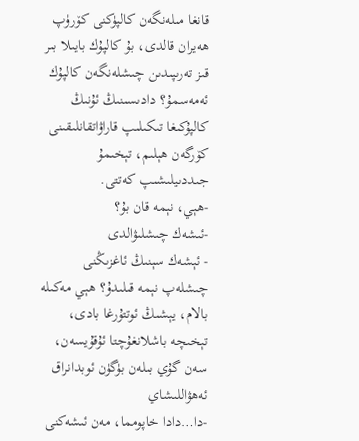قانغا مىلەنگەن كالپۈكنى كۆرۈپ ھەيران قالدى، بۇ كالپۇك بايىلا بىر قىز تەرىپىدىن چىشلەنگەن كالپۇك
ئەمەسمۇ؟ دادىسىنىڭ ئۇنىڭ كالپۇكىغا تىكىلىپ قاراۋاتقانلىقىنى كۆرگەن ھېلىم، تېخىمۇ جىددىيلىشىپ كەتتى.
-ھېي، نېمە قان بۇ؟
-ئىشەك چىشلىۋالدى
- ئېشەك سېنىڭ ئاغزىڭنى چىشلەپ نېمە قىلىدۇ؟ ھېي مەكىلە بالام، يېشىڭ ئوتتۇرغا بادى، تېخىچە باشلانغۇچتا ئۇقۇيسەن، سەن گۇي بىلەن بۈگۈن ئوبدانراق ئەھۋاللىشاي
-دا…دادا خاپومما، مەن ئىشەكنى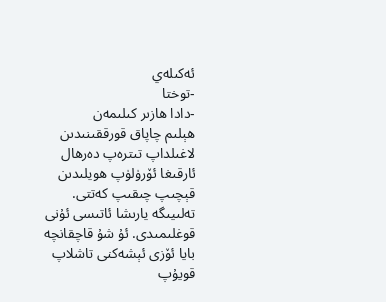ئەكىلەي
-توختا
-دادا ھازىر كىلىمەن
ھېلىم چاپاق قورققىنىدىن لاغىلداپ تىترەپ دەرھال ئارقىغا ئۆرۈلۈپ ھويلىدىن قېچىپ چىقىپ كەتتى. تەلىيىگە يارىشا ئاتىسى ئۇنى قوغلىمىدى. ئۇ شۇ قاچقانچە بايا ئۆزى ئېشەكنى تاشلاپ قويۇپ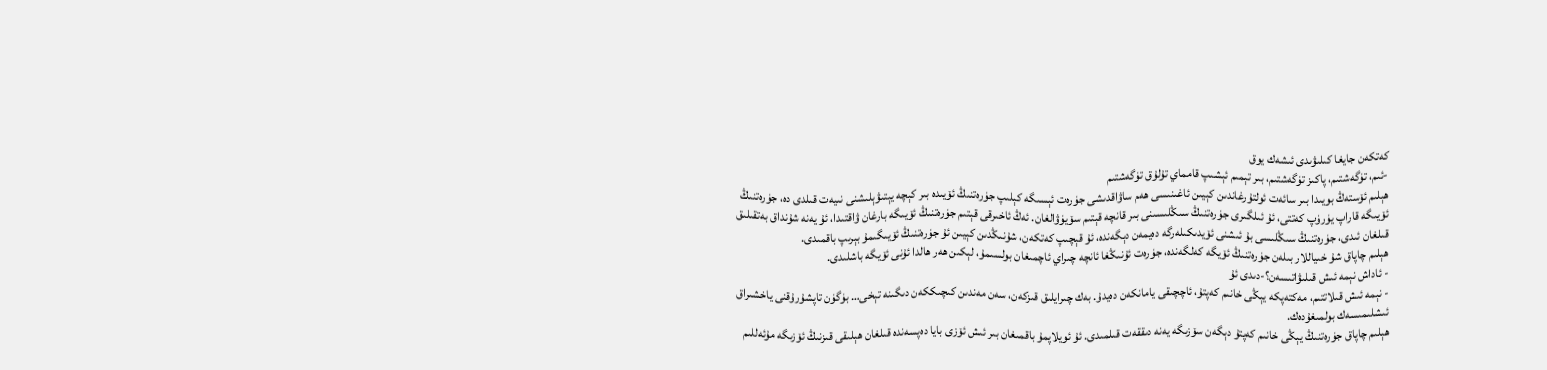كەتكەن جايغا كىلىۋىدى ئىشەك يوق
-ئىم، تۈگەشتىم، پاكىز تۈگەشتىم، بىر تېمىم ئېشىپ قامماي تۇلۇق تۈگەشتىم
ھېلىم ئۆستەڭ بويىدا بىر سائەت ئولتۇرغاندىن كېيىن ئاغىنىسى ھەم ساۋاقدىشى جۈرەت ئېسىگە كېلىپ جۈرەتنىڭ ئۆيىدە بىر كېچە يېتىۋېلىشنى نىيەت قىلدى دە، جۈرەتنىڭ ئۆيىگە قاراپ يۈرۈپ كەتتى، ئۇ ئىلگىرى جۈرەتنىڭ سىڭلىسىنى بىر قانچە قېتىم سۆيۈۋالغان. ئەڭ ئاخىرقى قېتىم جۈرەتنىڭ ئۆيىگە بارغان ۋاقتىدا، ئۇ يەنە شۇنداق بەتقىلىق قىلغان ئىدى، جۈرەتنىڭ سىڭلىسى بۇ ئىشنى ئۆيدىكىلەرگە دەيمەن دېگەندە، ئۇ قېچىپ كەتكەن، شۇنىڭدىن كېيىن ئۇ جۈرەتنىڭ ئۆيىگىمۇ بېرىپ باقمىدى.
ھېلىم چاپاق شۇ خىياللار بىلەن جۈرەتنىڭ ئۆيگە كەلگەندە، جۈرەت ئۇنىڭغا ئانچە چىراي ئاچمىغان بولسىمۇ، لېكىن ھەر ھالدا ئۇنى ئۆيگە باشلىدى.
- ئاداش نېمە ئىش قىلىۋاتىسەن؟-دىدى ئۇ
- نېمە ئىش قىلاتتىم، مەكتەپكە يېڭى خانىم كەپتۇ، ئاچچىقى يامانكەن دەيدۇ. بەك چىرايلىق قىزكەن، سەن مەندىن كىچىككەن دىگىنە تېخى… بۈگۈن تاپشۇرۇقنى ياخشىراق ئىشلىمىسەك بولمىغۇدەك.
ھېلىم چاپاق جۈرەتنىڭ يېڭى خانىم كەپتۇ دېگەن سۆزىگە يەنە دىققەت قىلمىدى. ئۇ ئويلاپمۇ باقمىغان بىر ئىش ئۆزى بايا دەپسەندە قىلغان ھېلىقى قىزنىڭ ئۆزىگە مۇئەللىم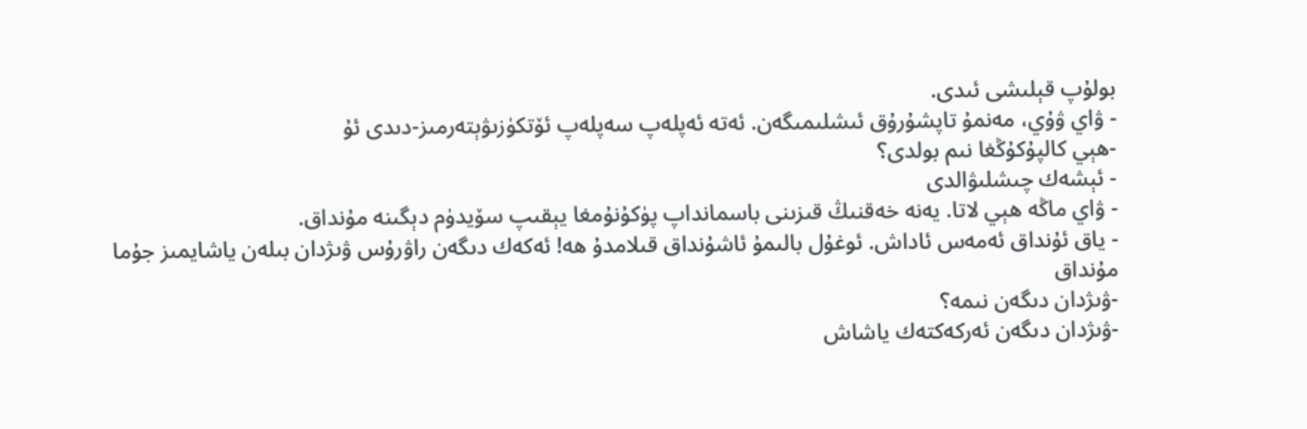بولۇپ قېلىشى ئىدى.
- ۋاي ۋۇي، مەنمۇ تاپشۇرۇق ئىشلىمىگەن. ئەتە ئەپلەپ سەپلەپ ئۆتكۈزىۋېتەرمىز-دىدى ئۇ
-ھېي كالپۇكۇڭغا نىم بولدى؟
- ئېشەك چىشلىۋالدى
- ۋاي ماڭە ھېي لاتا. يەنە خەقنىڭ قىزىنى باسمانداپ پۈكۇنۇمغا يېقىپ سۆيدۈم دېگىنە مۇنداق.
- ياق ئۇنداق ئەمەس ئاداش. ئوغۇل بالىمۇ ئاشۇنداق قىلامدۇ ھە! ئەكەك دىگەن راۋرۇس ۋىژدان بىلەن ياشايمىز جۇما مۇنداق
-ۋىژدان دىگەن نىمە؟
-ۋىژدان دىگەن ئەركەكتەك ياشاش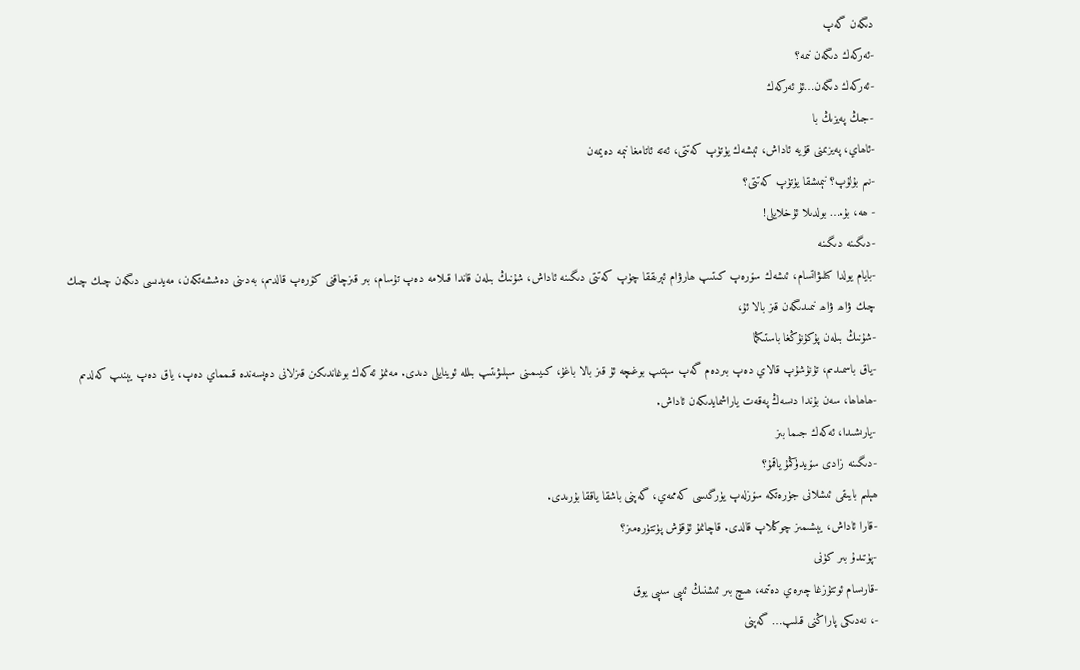دىگەن گەپ
-ئەركەك دىگەن نىمە؟
-ئەركەك دىگەن…ئۇ ئەركەك
-جىڭ پەيزىڭ با
-ئاھاي، پەيزىمنى قۇيە ئاداش، ئېشەك يۈتۈپ كەتتى، ئەتە ئاتامغا نېمە دەيمەن
-نىم بۇلۇپ؟ نېمىشقا يۈتۈپ كەتتى؟
- ھە، بۇ.… بولدىلا ئۇخلايلى!
-دىگىنە دىگىنە
-بايام يولدا كىلىۋاتسام، ئىشەك سۆرەپ كىتىپ ھارۋام ئېرىققا چۈپ كەتتى دىگىنە ئاداش، شۇنىڭ بىلەن قاندا قىلامە دەپ تۇسام، بىر قىزچاقنى كۆرەپ قالدىم، بەدىنى دەششەتكەن، مەيدىسى دىگەن چىك چىك چىك ۋاھ ۋاھ نىمىدىگەن قىز بالا ئۇ،
-شۇنىڭ بىلەن پۇكۇنۇڭغا باستىڭما
-ياق باسمىدىم، تۇنۇشۇپ قالاي دەپ بىردەم گەپ سېتىپ بوغىچە ئۇ قىز بالا باغۇ، كىيىمىنى سېلىۋىتىپ بىللە ئوينايلى دىدى. مەنمۇ ئەكەك بوغاندىكىن قىزلانى دەپسەندە قىمماي دەپ، ياق دەپ يېنىپ كەلدىم
-ھاھاھا، سەن بۇندا دىسەڭ پەقەت ياراشمايدىكەن ئاداش.
-يارىشىدا، ئەكەك جىما بىز
-دىگىنە زادى سۆيدۈڭمۇ ياقمۇ؟
ھېلىم بايىقى ئىشلانى جۈرەتكە سۆزلەپ يۈرگىسى كەممەي، گەپنى باشقا ياققا بۇرىدى.
-قارا ئاداش، يېشىمىز چوڭلاپ قالدى. قاچانمۇ ئۇقۇش پۈتتۈرەمىز؟
-پۈتىدۇ بىر كۈنى
-قارىسام ئوتتۇزغا چىرەي دەتىمە، ھىچ بىر ئىشنىڭ ئىپى سىپى يوق
-، نەدىكى پاراڭنى قىلىپ… گەپنى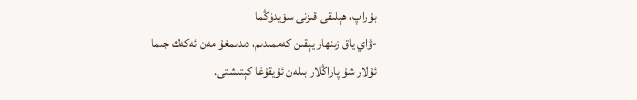بۇراپ، ھېلىقى قىزنى سۆيدۈڭما
-ۋاي ياق زىنھار يېقىن كەممىدىم، دىدىمغۇ مەن ئەكەك جىما
ئۇلار شۇ پاراڭلار بىلەن ئۇيقۇغا كېتىشتى.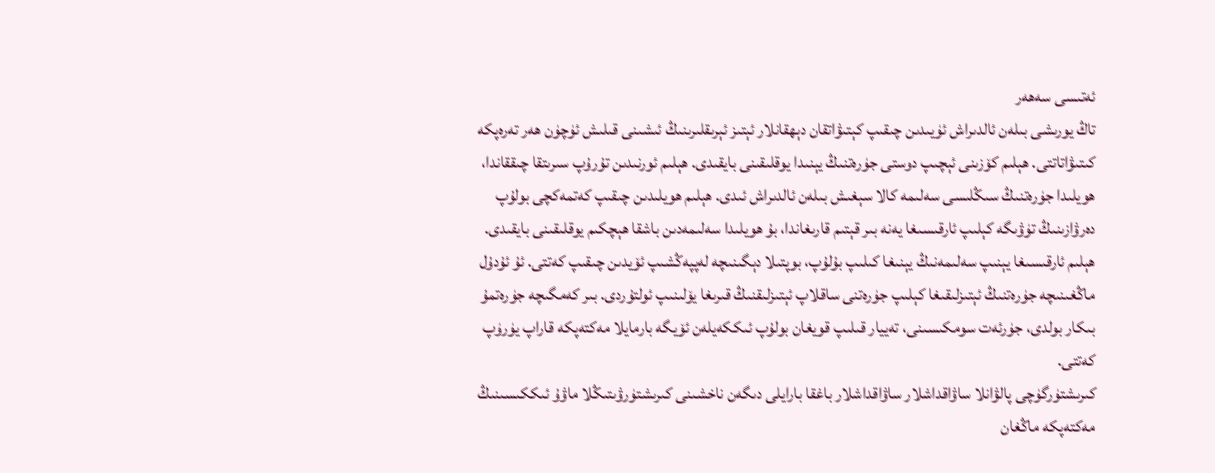ئەتىسى سەھەر
تاڭ يورىشى بىلەن ئالدىراش ئۈيىدىن چىقىپ كېتىۋاتقان دېھقانلار ئېتىز ئېرىقلىرىنىڭ ئىشىنى قىلىش ئۈچۈن ھەر تەرەپكە كىتىۋاتاتتى. ھېلىم كۆزىنى ئېچىپ دوستى جۈرەتنىڭ يېنىدا يوقلىقىنى بايقىدى. ھېلىم ئورنىدىن تۇرۇپ سىرىتقا چىققاندا، ھويلىدا جۈرەتنىڭ سىڭلىسى سەلىمە كالا سېغىش بىلەن ئالدىراش ئىدى. ھېلىم ھويلىدىن چىقىپ كەتمەكچى بولۇپ دەرۋازىنىڭ تۈۋىگە كېلىپ ئارقىسىغا يەنە بىر قېتىم قارىغاندا، بۇ ھويلىدا سەلىمەدىن باشقا ھېچكىم يوقلىقىنى بايقىدى. ھېلىم ئارقىسىغا يېنىپ سەلىمەنىڭ يېنىغا كىلىپ بۇلۇپ، بوپتىلا دېگىنىچە لەپپەڭشىپ ئۆيدىن چىقىپ كەتتى. ئۇ ئۇدۇل ماڭغىنىچە جۈرەتنىڭ ئېتىزلىقىغا كېلىپ جۈرەتنى ساقلاپ ئېتىزلىقنىڭ قىرىغا يۆلىنىپ ئولتۇردى. بىر كەمگىچە جۈرەتمۇ بىكار بولدى، جۈرئەت سومكىسىنى، تەييار قىلىپ قويغان بولۇپ ئىككەيلەن ئۆيگە بارمايلا مەكتەپكە قاراپ يۈرۈپ كەتتى.
كىرىشتۈرگۈچى پالۋانلا ساۋاقداشلار ساۋاقداشلار باغقا بارايلى دىگەن ناخشىنى كىرىشتۈرۋىتىڭلا ماۋۇ ئىككىسىنىڭ مەكتەپكە ماڭغان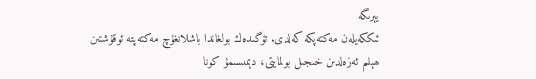يېرىگە
ئىككەيلەن مەكتەپكە كەلدى. تۆگىدەك بولغاندا باشلانغۇچ مەكتەپتە ئوقۇشتىن ھېلىم ئەزەلدىن خىجىل بولمايتى، دېمىسىمۇ كونا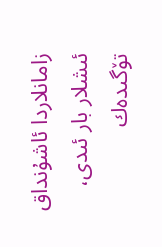زامانلاردا ئاشۇنداق ئىشلار بار ئىدى، تۆگىدەك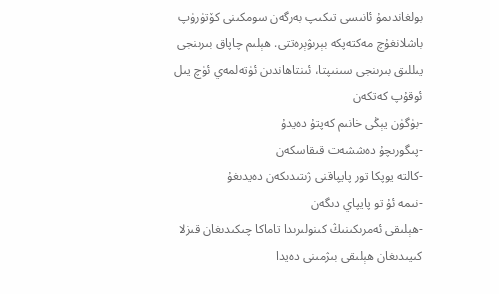بولغاندىمۇ ئانىسى تىكىپ بەرگەن سومكىنى كۆتۈرۈپ باشلانغۇچ مەكتەپكە بېرىۋېرەتتى. ھېلىم چاپاق بىرىنجى يىللىق بىرىنجى سىنىپتا، ئىنتاھاندىن ئۈتەلمەي ئۈچ يىل ئوقۇپ كەتكەن
-بۈگۈن يېڭى خانىم كەپتۇ دەيدۇ
-پىگورىچۇ دەششەت قىقاسكەن
-كالتە يوپكا تور پايپاقنى ژىتىدىكەن دەيدىغۇ
-نىمە ئۇ تو پايپاي دىگەن
-ھېلىقى ئەمرىكىنىڭ كىنولىرىدا تاماكا چىكىدىغان قىزلا كىيىدىغان ھېلىقى بىژمىنى دەيدا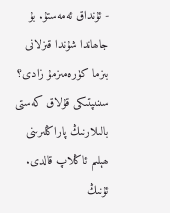- ئۇنداق ئەمەستۇ. بۇ جاھاندا شۇندا قىزلانى بىزما كۈرەمىزمۇ زادى؟
سىنىپتىكى قۇلاق كەستى بالىلارنىڭ پاراڭلىرىنى ھېلىم ئاڭلاپ قالدى. ئۇنىڭ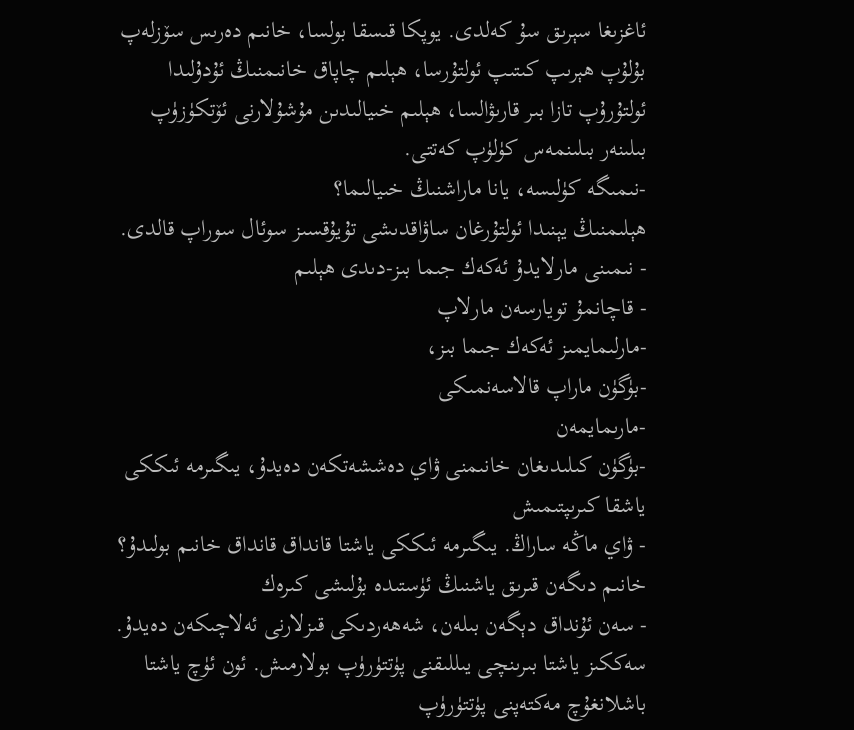ئاغزىغا سېرىق سۇ كەلدى. يوپكا قىسقا بولسا، خانىم دەرىس سۆزلەپ بۇلۇپ ھېرىپ كىتىپ ئولتۇرسا، ھېلىم چاپاق خانىمنىڭ ئۇدۇلىدا ئولتۇرۇپ تازا بىر قارىۋالسا، ھېلىم خىيالىدىن مۇشۇلارنى ئۆتكۈزۈپ بىلىنەر بىلىنمەس كۈلۈپ كەتتى.
-نىمىگە كۈلىسە، يانا ماراشنىڭ خىيالىما؟
ھېلىمنىڭ يېنىدا ئولتۇرغان ساۋاقدىشى تۇيۇقسىز سوئال سوراپ قالدى.
- نىمىنى مارلايدۇ ئەكەك جىما بىز-دىدى ھېلىم
- قاچانمۇ تويارسەن مارلاپ
-مارلىمايمىز ئەكەك جىما بىز،
-بۈگۈن ماراپ قالاسەنمىكى
-مارىمايمەن
-بۈگۈن كىلىدىغان خانىمنى ۋاي دەششەتكەن دەيدۇ، يىگىرمە ئىككى ياشقا كىرىپتىمىش
- ۋاي ماڭە ساراڭ. يىگىرمە ئىككى ياشتا قانداق قانداق خانىم بولىدۇ؟ خانىم دىگەن قىرىق ياشنىڭ ئۈستىدە بۇلىشى كىرەك
- سەن ئۇنداق دېگەن بىلەن، شەھەردىكى قىزلارنى ئەلاچىكەن دەيدۇ. سەككىز ياشتا بىرىنچى يىللىقنى پۈتتۈرۈپ بولارمىش. ئون ئۈچ ياشتا باشلانغۇچ مەكتەپنى پۈتتۈرۈپ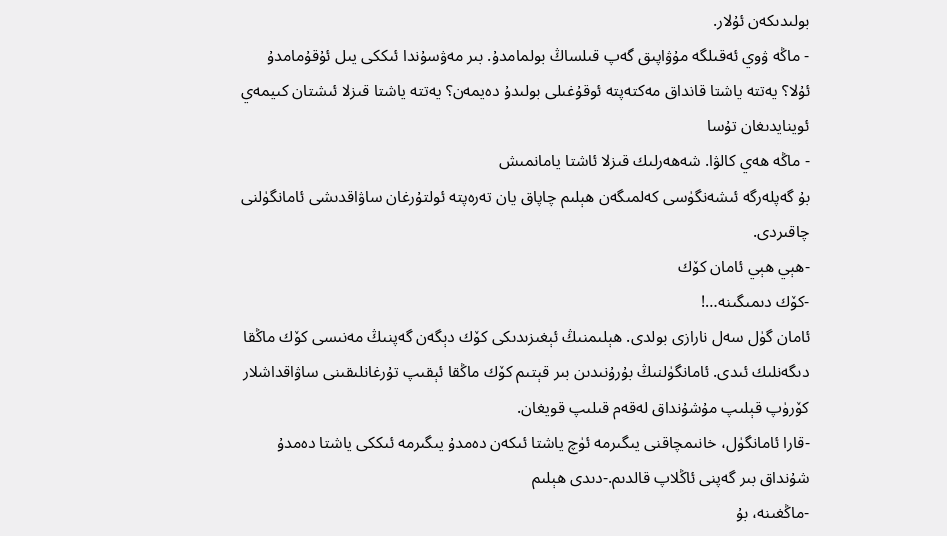بولىدىكەن ئۇلار.
- ماڭە ۋوي ئەقىلگە مۇۋاپىق گەپ قىلساڭ بولمامدۇ. بىر مەۋسۇندا ئىككى يىل ئۇقۇمامدۇ ئۇلا؟ يەتتە ياشتا قانداق مەكتەپتە ئوقۇغىلى بولىدۇ دەيمەن؟ يەتتە ياشتا قىزلا ئىشتان كىيمەي ئوينايدىغان تۇسا
- ماڭە ھەي كالۋا. شەھەرلىك قىزلا ئاشتا يامانمىش
بۇ گەپلەرگە ئىشەنگۈسى كەلمىگەن ھېلىم چاپاق يان تەرەپتە ئولتۇرغان ساۋاقدىشى ئامانگۈلنى چاقىردى.
-ھېي ھېي ئامان كۆك
-كۆك دىمىگىنە…!
ئامان گۈل سەل نارازى بولدى. ھېلىمنىڭ ئېغىزىدىكى كۆك دېگەن گەپنىڭ مەنىسى كۆك ماڭقا دىگەنلىك ئىدى. ئامانگۈلنىڭ بۇرۇنىدىن بىر قېتىم كۆك ماڭقا ئېقىپ تۇرغانلىقىنى ساۋاقداشلار كۆرۈپ قېلىپ مۇشۇنداق لەقەم قىلىپ قويغان.
-قارا ئامانگۈل، خانىمچاقنى يىگىرمە ئۈچ ياشتا ئىكەن دەمدۇ يىگىرمە ئىككى ياشتا دەمدۇ شۇنداق بىر گەپنى ئاڭلاپ قالدىم.-دىدى ھېلىم
-ماڭغىنە، بۇ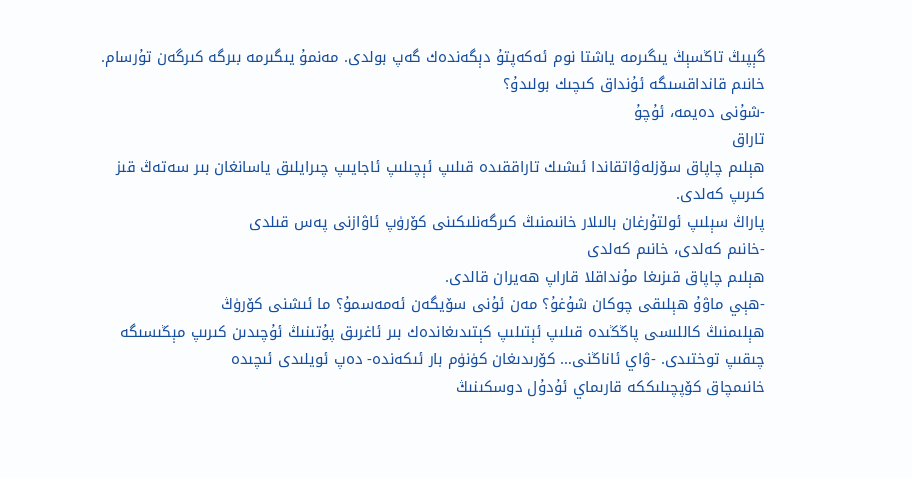گېپىڭ تاڭسېڭ يىگىرمە ياشتا نوم ئەكەپتۇ دېگەندەك گەپ بولدى. مەنمۇ يىگىرمە بىرگە كىرگەن تۇرسام. خانىم قانداقسىگە ئۇنداق كىچىك بولىدۇ؟
-شۇنى دەيمە، ئۇچۇ
تاراق
ھېلىم چاپاق سۆزلەۋاتقاندا ئىشىك تاراققىدە قىلىپ ئېچىلىپ ئاجايىپ چىرايلىق ياسانغان بىر سەتەڭ قىز كىرىپ كەلدى.
پاراڭ سېلىپ ئولتۇرغان بالىلار خانىمنىڭ كىرگەنلىكىنى كۆرۈپ ئاۋازنى پەس قىلدى
-خانىم كەلدى، خانىم كەلدى
ھېلىم چاپاق قىزىغا مۇنداقلا قاراپ ھەيران قالدى.
-ھېي ماۋۇ ھېلىقى چوكان شۇغۇ؟ مەن ئۇنى سۆيگەن ئەمەسمۇ؟ ما ئىشنى كۆرۈڭ
ھېلىمنىڭ كاللىسى پاڭڭىدە قىلىپ ئېتىلىپ كېتىدىغاندەك بىر ئاغرىق پۇتىنىڭ ئۇچىدىن كىرىپ مېڭىسىگە چىقىپ توختىدى. -ۋاي ئاناڭنى… كۆرىدىغان كۈنۈم بار ئىكەندە- دەپ ئويلىدى ئىچىدە
خانىمچاق كۆپچىلىككە قارىماي ئۇدۇل دوسكىنىڭ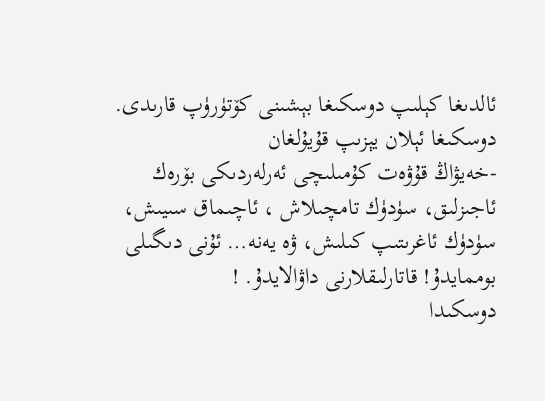ئالدىغا كېلىپ دوسكىغا بېشىنى كۆتۈرۈپ قارىدى. دوسكىغا ئېلان يېزىپ قۇيۇلغان
-خەيۋاڭ قۇۋەت كۇمىلىچى ئەرلەردىكى بۆرەك ئاجىزلىق، سۈدۈك تامچىلاش ، ئاچىماق سىيىش، سۈدۈك ئاغرىتىپ كىلىش، ۋە يەنە… ئۇنى دىگىلى بوممايدۇ! قاتارلىقلارنى داۋالايدۇ. !
دوسكىدا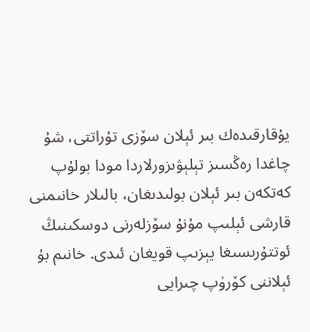يۇقارقىدەك بىر ئېلان سۆزى تۇراتتى، شۇ چاغدا رەڭسىز تېلېۋىزورلاردا مودا بولۇپ كەتكەن بىر ئېلان بولىدىغان، بالىلار خانىمنى قارشى ئېلىپ مۇنۇ سۆزلەرنى دوسكىنىڭ ئوتتۇرىسىغا يېزىپ قويغان ئىدى. خانىم بۇ ئېلاننى كۆرۈپ چىرايى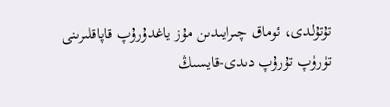تۇتۇلدى، ئوماق چىرايىدىن مۇز ياغدۇرۇپ قاپاقلىرىنى تۈرۈپ تۇرۇپ دىدى-قايسىڭ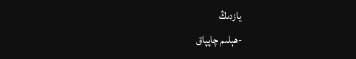يازدىڭ
-ھېلىم چاپپاق